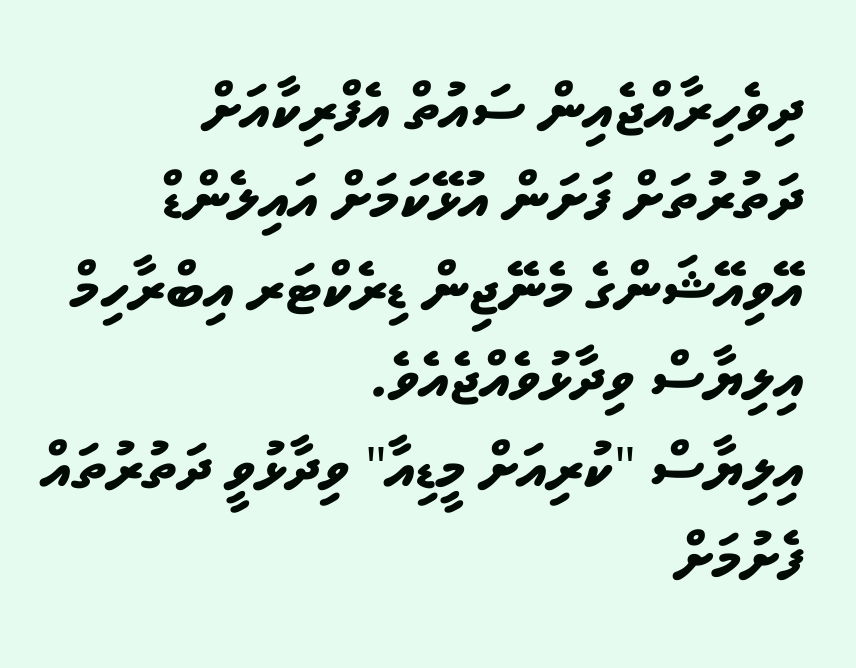ދިވެހިރާއްޖެއިން ސައުތް އެފްރިކާއަށް ދަތުރުތަށް ފަށަން އުޅޭކަމަށް އައިލެންޑް އޭވިއޭޝަންގެ މެނޭޖިން ޑިރެކްޓަރ އިބްރާހިމް އިލިޔާސް ވިދާޅުވެއްޖެއެވެ.
އިލިޔާސް "ކުރިއަށް މީޑިއާ" ވިދާޅުވީ ދަތުރުތައް ފެށުމަށް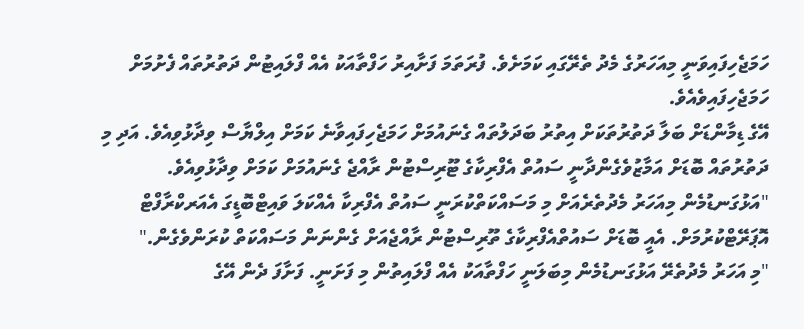ހަމަޖެހިފައިވަނީ މިއަހަރުގެ މެދު ތެރޭގައި ކަމަށެވެ. ފުރަތަމަ ފަށާއިރު ހަފްތާއަކު އެއް ފްލައިޓުން ދަތުރުތައް ފެށުމަށް ހަމަޖެހިފައިވެއެވެ.
އޭގެ ޑިމާންޑަށް ބަލާ ދަތުރުތަކަށް އިތުރު ބަދަލުތައް ގެނައުމަށް ހަމަޖެހިފައިވާނެ ކަމަށް އިލްޔާސް ވިދާޅުވިއެވެ. އަދި މި ދަތުރުތައް ބޮޑަށް އަމާޒުވެގެންދާނީ ސައުތް އެފްރިކާގެ ޓޫރިސްޓުން ރާއްޖެ ގެނައުމަށް ކަމަށް ވިދާޅުވިއެވެ.
"އަޅުގަނޑުމެން މިއަހަރު މެދުތެރެއަށް މި މަސައްކަތްކުރަނީ ސައުތް އެފްރިކާ އެއްކަލަ ވައިޓްބޮޑީގަ އެއަރކްރާފްޓް އޮޕަރޭޓްކުރުމަށް. އެއީ ބޮޑަށް ސައުތްއެފްރިކާގެ ތޫރިސްޓުން ރާއްޖެއަށް ގެންނަން މަސައްކަތް ކުރަންވެގެން."
"މި އަހަރު މެދުތެރޭ އަޅުގަނޑުމެން މިބަލަނީ ހަފްތާއަކު އެއް ފްލައިތުން މި ފަށަނީ. ފަށާފަ ދެން އޭގެ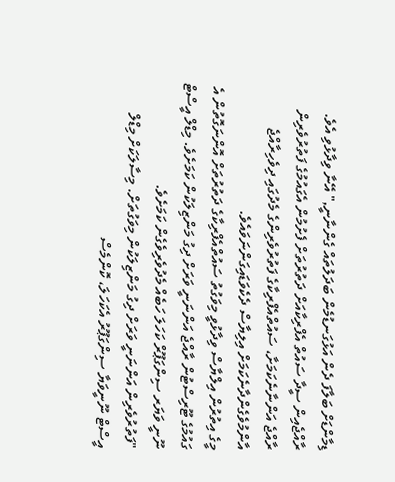ޑިމާންޑަށް ބަލާފަ ދެން އަޅުގަނޑުމެން ބަދަލުތައް ގެންނާނީ," އޭނާ ވިދާޅުވި އެވެ.
ރާއްޖެއިން ސީދާ ސައުތް އެފްރިކާއަށް ދަތުރުތަށް ފެށުމުން އެގައުމުގެ ފަތުރުވެރިން ރާއްޖެ އަންނާނެކަމަށާ، ސައުތްއެފްރިކާގެ ފަތުރުވެރިންގެ މެދުގައި ދިވެހިރާއްޖެ އާންމުވެގެންދާނެކަމަށް އިލިޔާސް ދެކެވަޑައިގަންނަވައެވެ.
މީގެ އިތުރުން އިލްޔާސް ވިދާޅުވީ މިވަގުތު ސައުތްއެފްރިކާގެ ދަތުރުތަށް އޮންނަގޮތުން އެ ގައުމުގެ ޓޫރިސްޓުން ރާއްޖެ އަންނަނީ ވަރަށް ދިގު މަންޒިލަކުން ކަމަށެވެ. މިޑްލް އީސްޓް ނޫނީ ވަޔަރ ސިންގަޕޫރް ކަހަލަ ހަބެއް މެދުވެރިވެގެން ކަމަށެވެ.
"ފަތުރުވެރިން އަންނަނީ ވަރަށް ދިގު މަންޒިލަކުން މިވަގުތަށް. މިސާލަކަށް މިޑްލް އީސްޓް ނޫނީވަޔާ ސިންގަޕޫރު އެކަހަލަ، ކޮންމެސް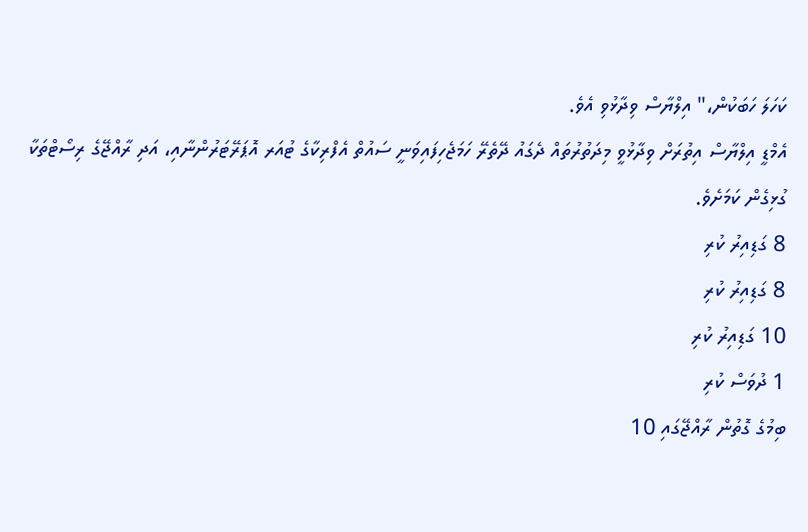ކަހަލަ ހަބަކުން،" އިލްޔާސް ވިދާޅުވި އެވެ.
އެމްޑީ އިލްޔާސް އިތުރަށް ވިދާޅުވީ މިދަތުރުތައް ދެގައު ދޭތެރޭ ހަމަޖެހިފައިވަނީ ސައުތް އެފްރިކާގެ ޓުއަރ އޮޕަރޭޓަރުންނާއި، އަދި ރާއްޖޭގެ ރިސޯޓްތަކާ ގުޅިގެން ކަމަށެވެ.
8 ގަޑިއިރު ކުރި
8 ގަޑިއިރު ކުރި
10 ގަޑިއިރު ކުރި
1 ދުވަސް ކުރި
ބިމުގެ ގޮތުން ރާއްޖޭގައި 10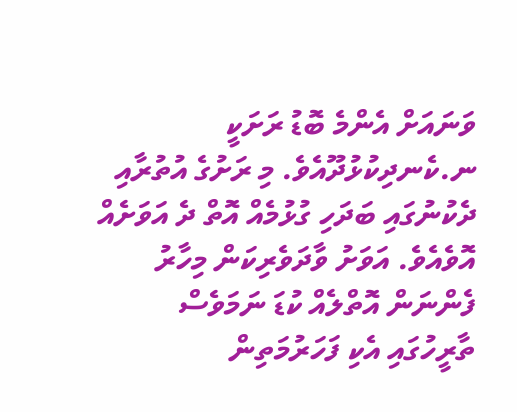ވަނައަށް އެންމެ ބޮޑު ރަށަކީ ނ.ކެނދިކުޅުދޫއެވެ. މި ރަށުގެ އުތުރާއި ދެކުނުގައި ބަދަހި ގުޅުމެއް އޮތް ދެ އަވަށެއް އޮވެއެވެ. އަވަށު ވާދަވެރިކަން މިހާރު ފެންނަން އޮތްލެއް ކުޑަ ނަމަވެސް ތާރީހުގައި އެކި ފަހަރުމަތިން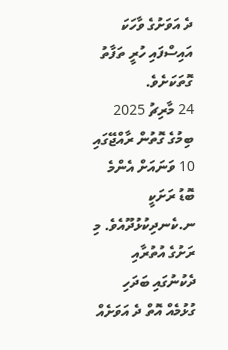ދެ އަވަށުގެ ވާހަކަ އައިސްފައި ހުރީ ތަފާތު ގޮތަކަށެވެ.
24 މާރިޗު 2025
ބިމުގެ ގޮތުން ރާއްޖޭގައި 10 ވަނައަށް އެންމެ ބޮޑު ރަށަކީ ނ.ކެނދިކުޅުދޫއެވެ. މި ރަށުގެ އުތުރާއި ދެކުނުގައި ބަދަހި ގުޅުމެއް އޮތް ދެ އަވަށެއް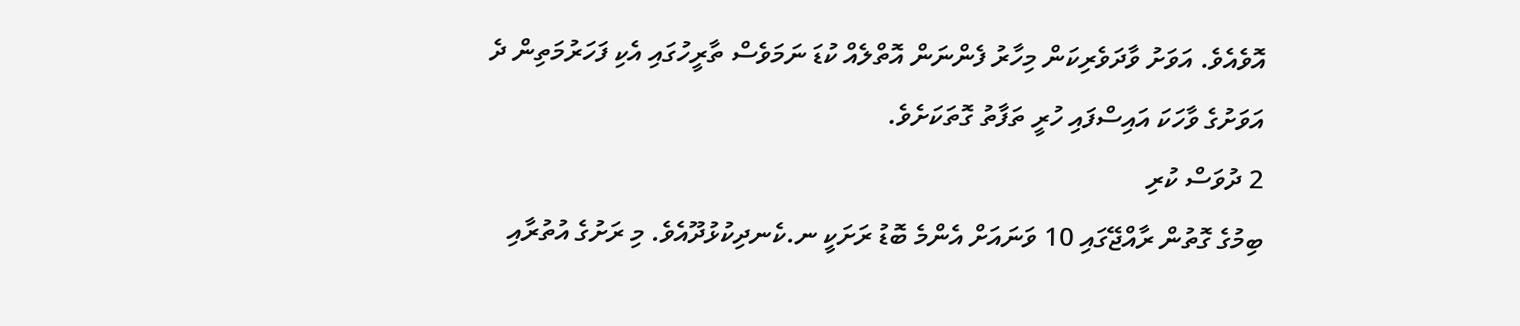އޮވެއެވެ. އަވަށު ވާދަވެރިކަން މިހާރު ފެންނަން އޮތްލެއް ކުޑަ ނަމަވެސް ތާރީހުގައި އެކި ފަހަރުމަތިން ދެ އަވަށުގެ ވާހަކަ އައިސްފައި ހުރީ ތަފާތު ގޮތަކަށެވެ.
2 ދުވަސް ކުރި
ބިމުގެ ގޮތުން ރާއްޖޭގައި 10 ވަނައަށް އެންމެ ބޮޑު ރަށަކީ ނ.ކެނދިކުޅުދޫއެވެ. މި ރަށުގެ އުތުރާއި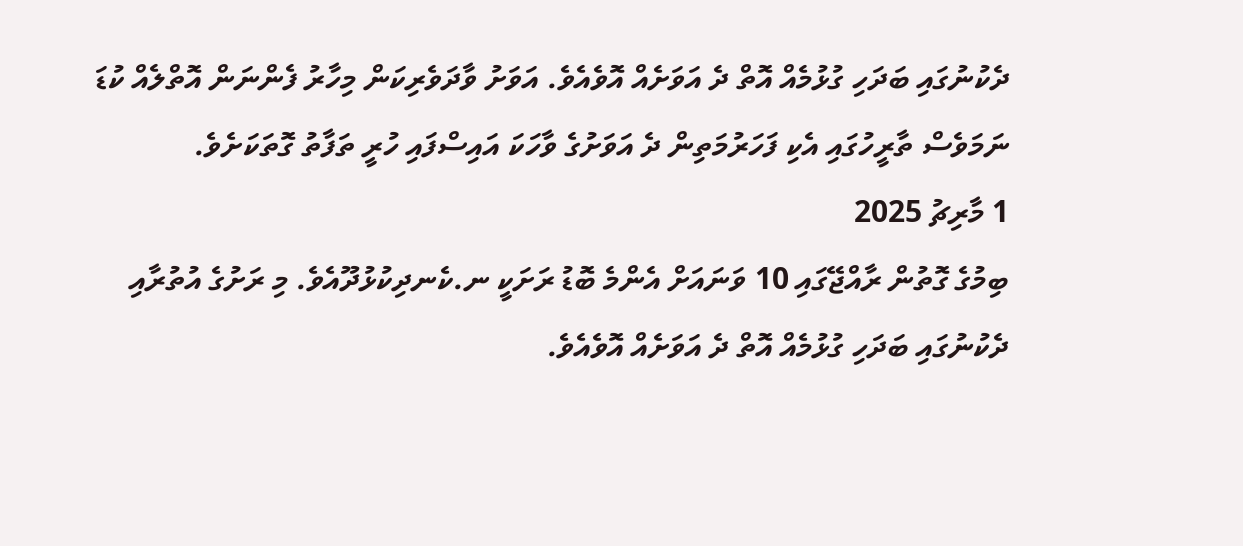ދެކުނުގައި ބަދަހި ގުޅުމެއް އޮތް ދެ އަވަށެއް އޮވެއެވެ. އަވަށު ވާދަވެރިކަން މިހާރު ފެންނަން އޮތްލެއް ކުޑަ ނަމަވެސް ތާރީހުގައި އެކި ފަހަރުމަތިން ދެ އަވަށުގެ ވާހަކަ އައިސްފައި ހުރީ ތަފާތު ގޮތަކަށެވެ.
1 މާރިޗު 2025
ބިމުގެ ގޮތުން ރާއްޖޭގައި 10 ވަނައަށް އެންމެ ބޮޑު ރަށަކީ ނ.ކެނދިކުޅުދޫއެވެ. މި ރަށުގެ އުތުރާއި ދެކުނުގައި ބަދަހި ގުޅުމެއް އޮތް ދެ އަވަށެއް އޮވެއެވެ.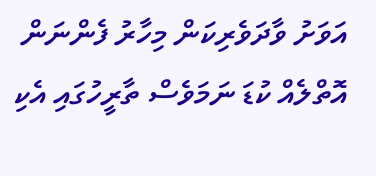އަވަށު ވާދަވެރިކަން މިހާރު ފެންނަން އޮތްލެއް ކުޑަ ނަމަވެސް ތާރީހުގައި އެކި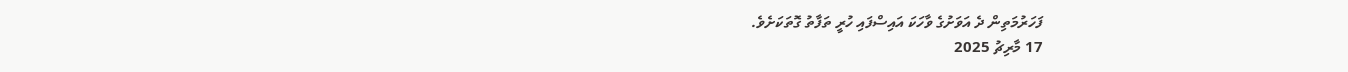ފަހަރުމަތިން ދެ އަވަށުގެ ވާހަކަ އައިސްފައި ހުރީ ތަފާތު ގޮތަކަށެވެ.
17 މާރިޗު 2025